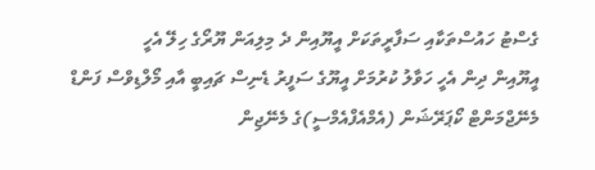ގެސްޓު ހައުސްތަކާއި ސަފާރީތަކަށް އީޔޫއިން ދެ މިލިއަން ޔޫރޯގެ ހިލޭ އެހީ
އީޔޫއިން ދިން އެހީ ހަވާލު ކުރުމަށް އީޔޫގެ ސަފީރު ޑެނިސް ޗައިބީ އާއި މޯލްޑިވްސް ފަންޑް މެނޭޖްމަންޓް ކޯޕަރޭޝަން (އެމްއެފްއެމްސީ)ގެ މެނޭޖިން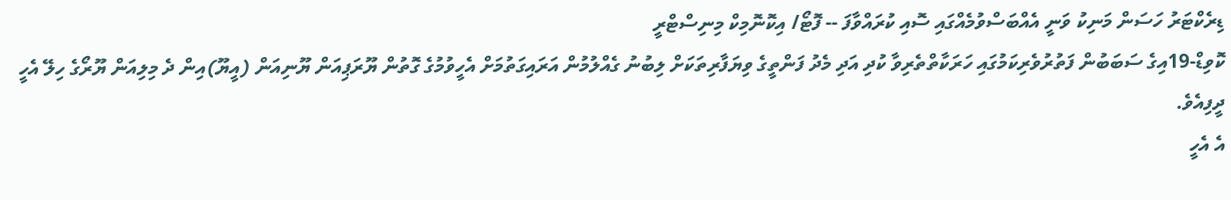ޑިރެކްޓަރު ހަސަން މަނިކު ވަނީ އެއްބަސްވުމެއްގައި ސޮއި ކުރައްވާފަ -- ފޮޓޯ/ އިކޮނޮމިކް މިނިސްޓްރީ
ކޮވިޑް-19އިގެ ސަބަބުން ފަތުރުވެރިކަމުގައި ހަރަކާތްތެރިވާ ކުދި އަދި މެދު ފަންތީގެ ވިޔަފާރިތަކަށް ލިބުނު ގެއްލުމުން އަރައިގަތުމަށް އެހީވުމުގެ ގޮތުން ޔޫރަޕިއަން ޔޫނިއަން (އީޔޫ)އިން ދެ މިލިއަން ޔޫރޯގެ ހިލޭ އެހީ ދީފިއެވެ.
އެ އެހީ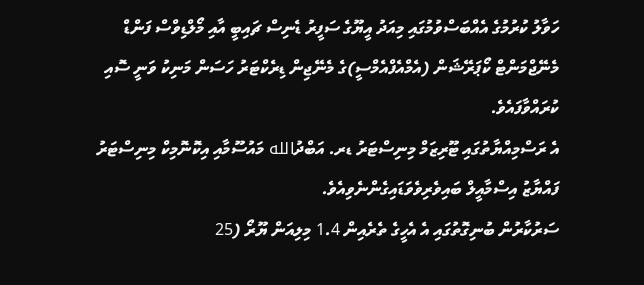ހަވާލު ކުރުމުގެ އެއްބަސްވުމުގައި މިއަދު އީޔޫގެ ސަފީރު ޑެނިސް ޗައިބީ އާއި މޯލްޑިވްސް ފަންޑް މެނޭޖްމަންޓް ކޯޕަރޭޝަން (އެމްއެފްއެމްސީ)ގެ މެނޭޖިން ޑިރެކްޓަރު ހަސަން މަނިކު ވަނީ ސޮއި ކުރައްވާފައެވެ.
އެ ރަސްމިއްޔާތުގައި ޓޫރިޒަމް މިނިސްޓަރު ޑރ. އަބްދުالله މައުސޫމާއި އިކޮނޮމިކް މިނިސްޓަރު ފައްޔާޒު އިސްމާއީލް ބައިވެރިވެވަޑައިގެންނެވިއެވެ.
ސަރުކާރުން ބުނިގޮތުގައި އެ އެހީގެ ތެރެއިން 1.4 މިލިއަން ޔޫރޯ (25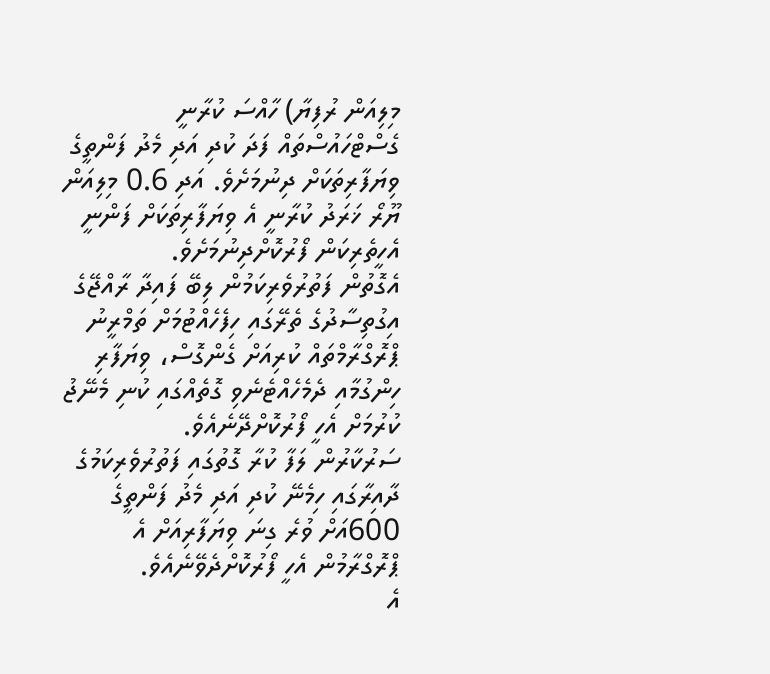މިލިއަން ރުފިޔާ) ހާއްސަ ކުރާނީ ގެސްޓްހައުސްތައް ފަދަ ކުދި އަދި މެދު ފަންތީގެ ވިޔަފާރިތަކަށް ދިނުމަށެވެ. އަދި 0.6 މިލިއަން ޔޫރޯ ޚަރަދު ކުރާނީ އެ ވިޔަފާރިތަކަށް ފަންނީ އެހީތެރިކަން ފޯރުކޮށްދިނުމަށެވެ.
އެގޮތުން ފަތުރުވެރިކަމުން ލިބޭ ފައިދާ ރާއްޖޭގެ އިގުތިސާދުގެ ތެރޭގައި ހިފެހެއްޓުމަށް ތަމްރީނު ޕްރޮގްރާމްތައް ކުރިއަށް ގެންގޮސް، ވިޔަފާރި ހިންގުމާއި ދެމެހެއްޓެނެވި ގޮތެއްގައި ކުނި މެނޭޖު ކުރުމަށް އެހީ ފޯރުކޮށްދޭނެއެވެ.
ސަރުކާރުން ލަފާ ކުރާ ގޮތުގައި ފަތުރުވެރިކަމުގެ ދާއިރާގައި ހިމެނޭ ކުދި އަދި މެދު ފަންތީގެ 600އަށް ވުރެ ގިނަ ވިޔަފާރިއަށް އެ ޕްރޮގްރާމުން އެހީ ފޯރުކޮށްދެވޭނެއެވެ.
އެ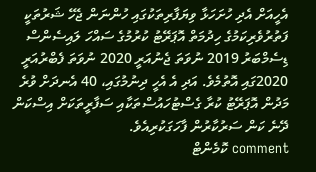އެހީއަށް އެދި ހުށަހަޅާ ވިޔަފާރިތަކުގައި ހުންނަން ޖެހޭ ޝަރުތަކީ ފަތުރުވެރިކަމުގެ ހިދުމަތް އޮޕަރޭޓު ކުރުމުގެ ސައްހަ ލައިސެންސް ޑިސެމްބަރު 2019 ނުވަތަ ޖެނުއަރީ 2020 ނުވަތަ ފެބްރުއަރީ 2020ގައި އޮތުމެވެ. އަދި އެ އެހީ ދިނުމުގައި، 40 އެނދަށް ވުރެ މަދުން އޮޕަރޭޓު ކުރާ ގެސްޓުހައުސްތަކާއި ސަފާރީތަކަށް އިސްކަން ދޭނެ ކަން ސަރުކާރުން ފާހަގަކުރިއެވެ.
comment ކޮމެންޓް